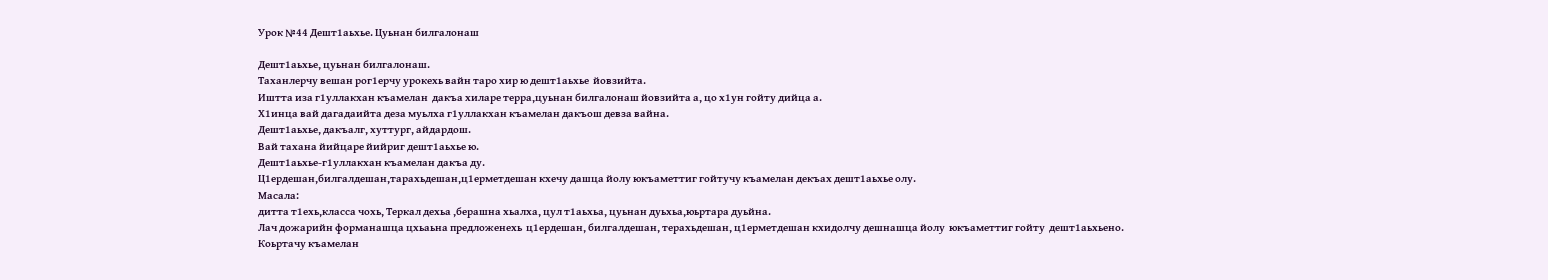Урок №44 Дешт1аьхье. Цуьнан билгалонаш

Дешт1аьхье, цуьнан билгалонаш.
Таханлерчу вешан рог1ерчу урокехь вайн таро хир ю дешт1аьхье  йовзийта.
Иштта иза г1уллакхан къамелан  дакъа хиларе терра,цуьнан билгалонаш йовзийта а, цо х1ун гойту дийца а.
Х1инца вай дагадаийта деза муьлха г1уллакхан къамелан дакъош девза вайна.
Дешт1аьхье, дакъалг, хуттург, айдардош.
Вай тахана йийцаре йийриг дешт1аьхье ю.
Дешт1аьхье-г1уллакхан къамелан дакъа ду.
Ц1ердешан,билгалдешан,тарахьдешан,ц1ерметдешан кхечу дашца йолу юкъаметтиг гойтучу къамелан декъах дешт1аьхье олу.
Масала:
дитта т1ехь,класса чохь, Теркал дехьа ,берашна хьалха, цул т1аьхьа, цуьнан дуьхьа,юьртара дуьйна.
Лач дожарийн форманашца цхьаьна предложенехь  ц1ердешан, билгалдешан, терахьдешан, ц1ерметдешан кхидолчу дешнашца йолу  юкъаметтиг гойту  дешт1аьхьено.
Коьртачу къамелан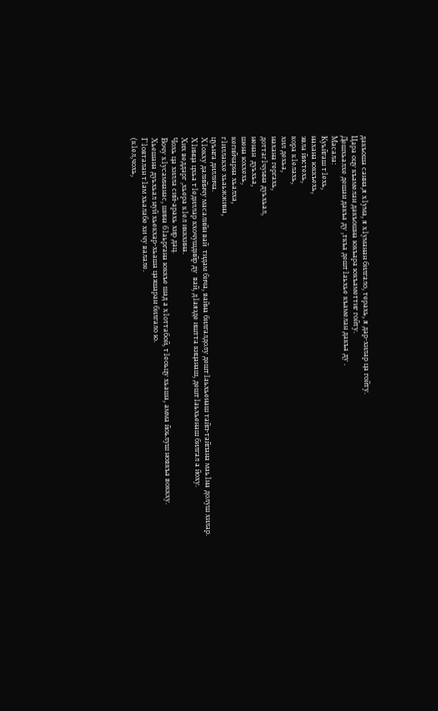дакъоша санна,я х1ума, я х1уманан билгало, терахь, я дар-хилар ца гойту.
Цара оцу къамелан дакъошна юкъара юкъаметтиг гойту.
Дешхьалхе дешан дакъа ду ,ткъа дешт1аьхье къамелан дакъа ду .
Масала:
Куьйгаш т1ехь,
нахана юккъехь,
эвла йистехь,
кора к1елахь,
хил дехьа,
нахана гергахь,
доттаг1чунна дуьхьал,
ненан  дуьхьа,
шена юххехь,
кегийчарна хьалха,
г1иллакхе хьаьжжина,
цуьнга диллича.
Х1окху далийнчу масалийн вай  тидам бича, вайна билгалдолу дешт1аьхьенаш тайп-тайпана маь1на долуш хилар.
Х1инца цхьа т1едиллар кхочушдийр ду  вай, д1аязде иштта кицанаш, дешт1аьхьенаш билгал а йоху.
Хих веддарг ,хьера к1ел иккхина.
Чохь ца хилла сий-арахь хир дац.
Вочу х1усамнанас, шина б1аьргана юккъе шад а х1оттабой, т1еоьцу хьаша, амма йоьлуш новкъа воккху.
Хьешана дуьхьал нуй хьекхар-хьаша цаэшаран билгало ю.
Г1овталан т1ам хьалабе хи чу валале.
(к1ел,чохь,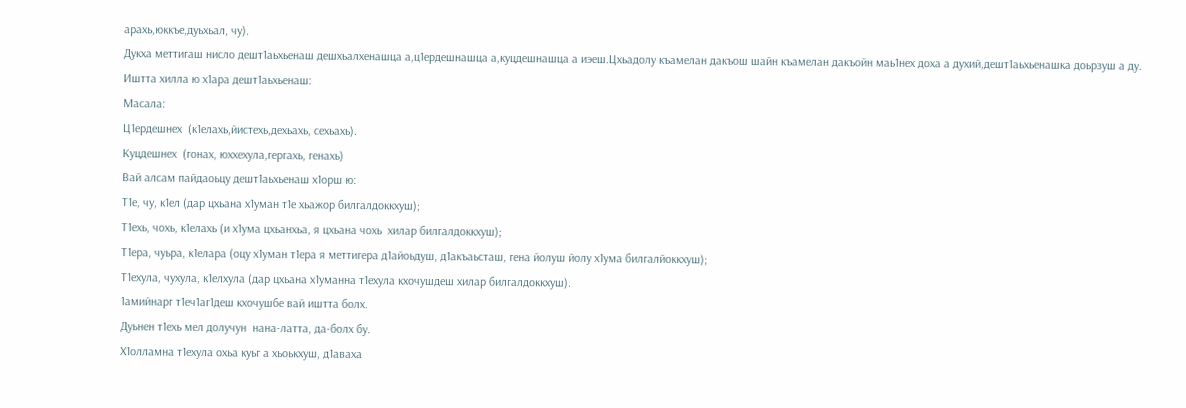арахь,юккъе,дуьхьал, чу).
Дукха меттигаш нисло дешт1аьхьенаш дешхьалхенашца а,ц1ердешнашца а,куцдешнашца а иэеш.Цхьадолу къамелан дакъош шайн къамелан дакъойн маь1нех доха а духий,дешт1аьхьенашка доьрзуш а ду.
Иштта хилла ю х1ара дешт1аьхьенаш:
Масала:
Ц1ердешнех  (к1елахь,йистехь,дехьахь, сехьахь).
Куцдешнех  (гонах, юххехула,гергахь, генахь)
Вай алсам пайдаоьцу дешт1аьхьенаш х1орш ю:
Т1е, чу, к1ел (дар цхьана х1уман т1е хьажор билгалдоккхуш);
Т1ехь, чохь, к1елахь (и х1ума цхьанхьа, я цхьана чохь  хилар билгалдоккхуш);
Т1ера, чуьра, к1елара (оцу х1уман т1ера я меттигера д1айоьдуш, д1акъаьсташ, гена йолуш йолу х1ума билгалйоккхуш);
Т1ехула, чухула, к1елхула (дар цхьана х1уманна т1ехула кхочушдеш хилар билгалдоккхуш).
1амийнарг т1еч1аг1деш кхочушбе вай иштта болх.
Дуьнен т1ехь мел долучун  нана-латта, да-болх бу.
Х1олламна т1ехула охьа куьг а хьоькхуш, д1аваха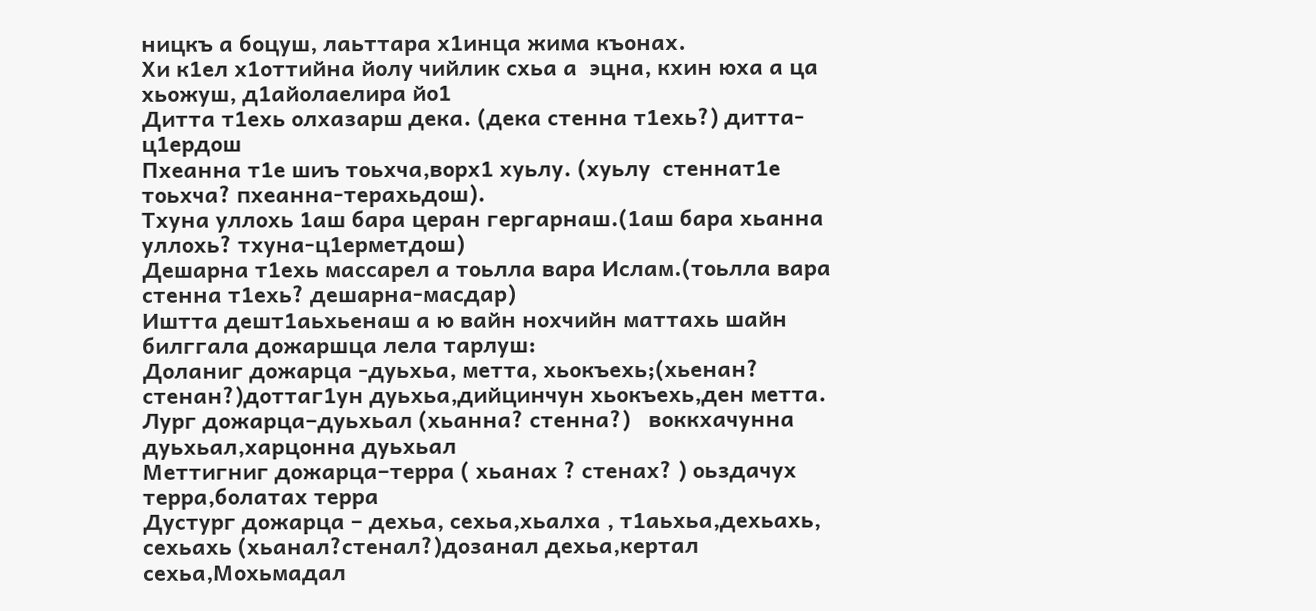ницкъ а боцуш, лаьттара х1инца жима къонах.
Хи к1ел х1оттийна йолу чийлик схьа а  эцна, кхин юха а ца хьожуш, д1айолаелира йо1
Дитта т1ехь олхазарш дека. (дека стенна т1ехь?) дитта-ц1ердош
Пхеанна т1е шиъ тоьхча,ворх1 хуьлу. (хуьлу  стеннат1е тоьхча? пхеанна-терахьдош).
Тхуна уллохь 1аш бара церан гергарнаш.(1аш бара хьанна уллохь? тхуна-ц1ерметдош)
Дешарна т1ехь массарел а тоьлла вара Ислам.(тоьлла вара стенна т1ехь? дешарна-масдар)
Иштта дешт1аьхьенаш а ю вайн нохчийн маттахь шайн билггала дожаршца лела тарлуш:
Доланиг дожарца -дуьхьа, метта, хьокъехь;(хьенан? стенан?)доттаг1ун дуьхьа,дийцинчун хьокъехь,ден метта.
Лург дожарца–дуьхьал (хьанна? стенна?)   воккхачунна дуьхьал,харцонна дуьхьал
Меттигниг дожарца–терра ( хьанах ? стенах? ) оьздачух терра,болатах терра
Дустург дожарца – дехьа, сехьа,хьалха , т1аьхьа,дехьахь, сехьахь (хьанал?стенал?)дозанал дехьа,кертал сехьа,Мохьмадал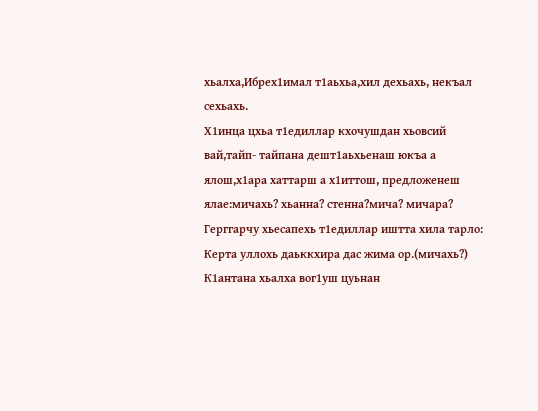хьалха,Ибрех1имал т1аьхьа,хил дехьахь, некъал сехьахь.
Х1инца цхьа т1едиллар кхочушдан хьовсий вай,тайп- тайпана дешт1аьхьенаш юкъа а ялош,х1ара хаттарш а х1иттош, предложенеш ялае:мичахь? хьанна? стенна?мича? мичара?
Герггарчу хьесапехь т1едиллар иштта хила тарло:
Керта уллохь даьккхира дас жима ор.(мичахь?)
К1антана хьалха вог1уш цуьнан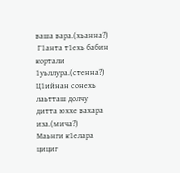ваша вара.(хьанна?)
 Г1анта т1ехь бабин кортали 1уьллура.(стенна?)
Ц1ийнан сонехь лаьтташ долчу дитта юххе вахара иза.(мича?)
Маьнги к1елара цициг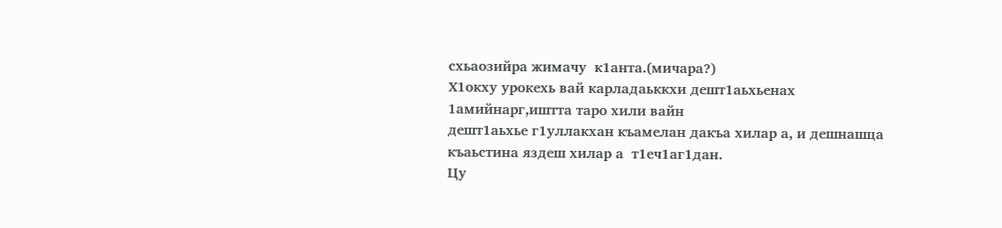схьаозийра жимачу  к1анта.(мичара?)
Х1окху урокехь вай карладаьккхи дешт1аьхьенах 1амийнарг,иштта таро хили вайн
дешт1аьхье г1уллакхан къамелан дакъа хилар а, и дешнашца къаьстина яздеш хилар а  т1еч1аг1дан.
Цу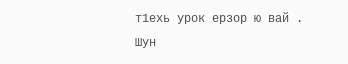т1ехь урок ерзор ю вай .
Шун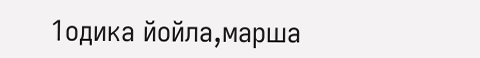1одика йойла,марша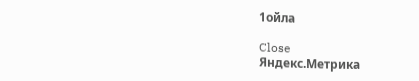1ойла

Close
Яндекс.Метрика